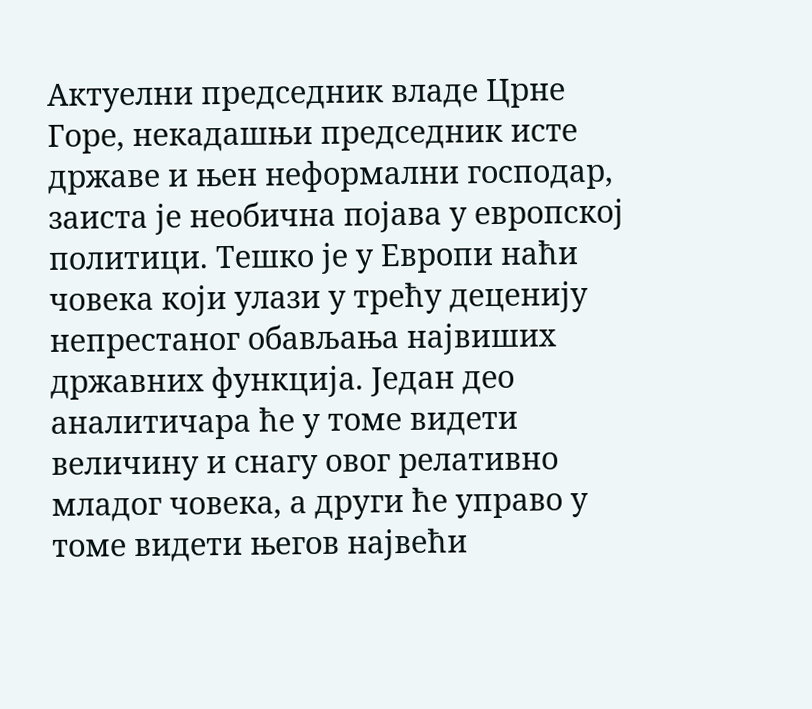Актуелни председник владе Црне Горе, некадашњи председник исте државе и њен неформални господар, заиста је необична појава у европској политици. Тешко је у Европи наћи човека који улази у трећу деценију непрестаног обављања највиших државних функција. Један део аналитичара ће у томе видети величину и снагу овог релативно младог човека, а други ће управо у томе видети његов највећи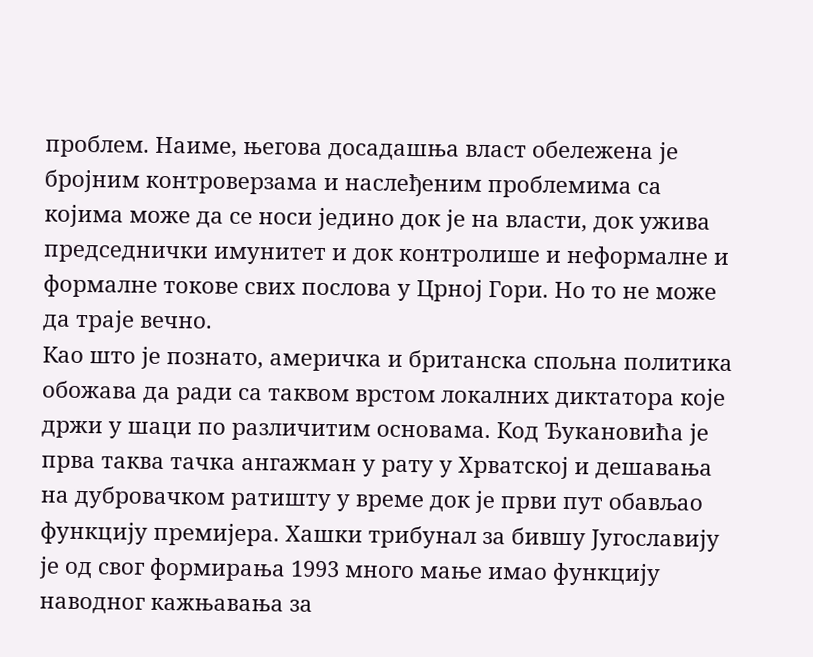проблем. Наиме, његова досадашња власт обележена је бројним контроверзама и наслеђеним проблемима са којима може да се носи једино док је на власти, док ужива председнички имунитет и док контролише и неформалне и формалне токове свих послова у Црној Гори. Но то не може да траје вечно.
Као што је познато, америчка и британска спољна политика обожава да ради са таквом врстом локалних диктатора које држи у шаци по различитим основама. Код Ђукановића је прва таква тачка ангажман у рату у Хрватској и дешавања на дубровачком ратишту у време док је први пут обављао функцију премијера. Хашки трибунал за бившу Југославију је од свог формирања 1993 много мање имао функцију наводног кажњавања за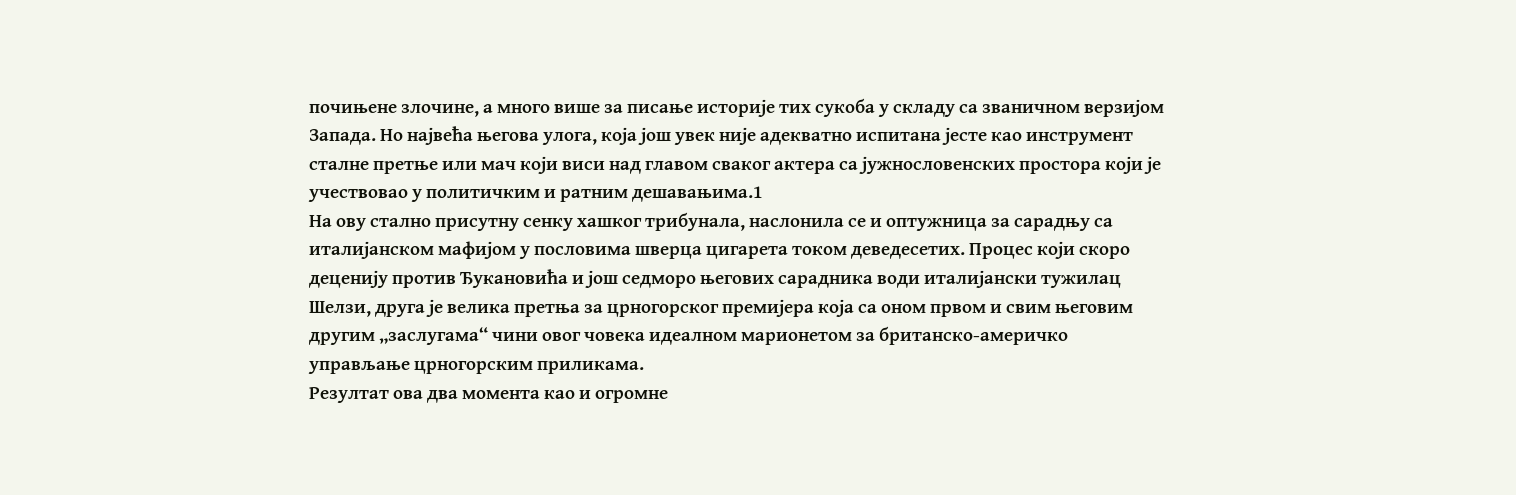почињене злочине, а много више за писање историје тих сукоба у складу са званичном верзијом Запада. Но највећа његова улога, која још увек није адекватно испитана јесте као инструмент сталне претње или мач који виси над главом сваког актера са јужнословенских простора који је учествовао у политичким и ратним дешавањима.1
На ову стално присутну сенку хашког трибунала, наслонила се и оптужница за сарадњу са италијанском мафијом у пословима шверца цигарета током деведесетих. Процес који скоро деценију против Ђукановића и још седморо његових сарадника води италијански тужилац Шелзи, друга је велика претња за црногорског премијера која са оном првом и свим његовим другим „заслугама“ чини овог човека идеалном марионетом за британско-америчко управљање црногорским приликама.
Резултат ова два момента као и огромне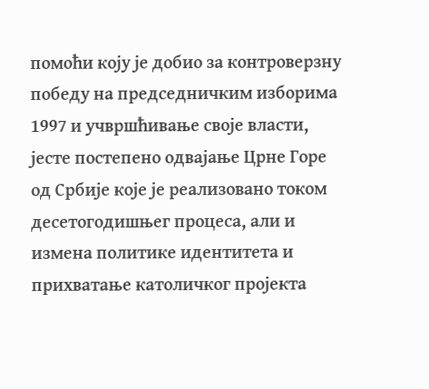помоћи коју је добио за контроверзну победу на председничким изборима 1997 и учвршћивање своје власти, јесте постепено одвајање Црне Горе од Србије које је реализовано током десетогодишњег процеса, али и измена политике идентитета и прихватање католичког пројекта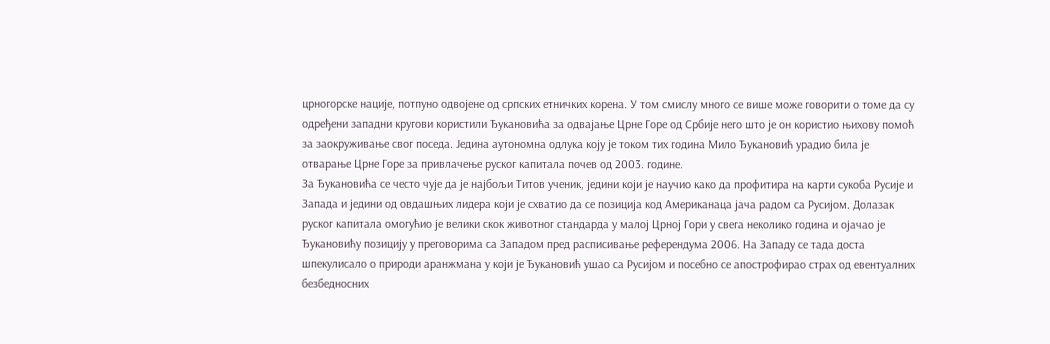црногорске нације, потпуно одвојене од српских етничких корена. У том смислу много се више може говорити о томе да су одређени западни кругови користили Ђукановића за одвајање Црне Горе од Србије него што је он користио њихову помоћ за заокруживање свог поседа. Једина аутономна одлука коју је током тих година Мило Ђукановић урадио била је отварање Црне Горе за привлачење руског капитала почев од 2003. године.
За Ђукановића се често чује да је најбољи Титов ученик, једини који је научио како да профитира на карти сукоба Русије и Запада и једини од овдашњих лидера који је схватио да се позиција код Американаца јача радом са Русијом. Долазак руског капитала омогућио је велики скок животног стандарда у малој Црној Гори у свега неколико година и ојачао је Ђукановићу позицију у преговорима са Западом пред расписивање референдума 2006. На Западу се тада доста шпекулисало о природи аранжмана у који је Ђукановић ушао са Русијом и посебно се апострофирао страх од евентуалних безбедносних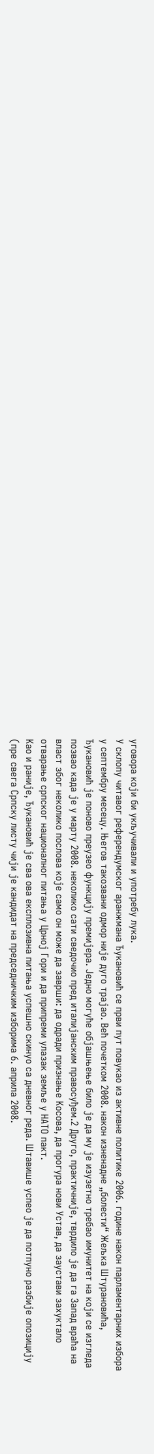уговора који би укључивали и употребу лука.
У склопу читавог референдумског аранжмана Ђукановић се први пут повукао из активне политике 2006. године након парламентарних избора у септембру месецу. Његов такозвани одмор није дуго трајао. Већ почетком 2008. након изненадне „болести“ Жељка Штурановића, Ђукановић је поново преузео функцију премијера. Једно могуће објашњење било је да му је изузетно требао имунитет на који се изгледа позвао када је у марту 2008. неколико сати сведочио пред италијанским правосуђем.2 Друго, практичније, тврдило је да га Запад враћа на власт због неколико послова које само он може да заврши: да одради признање Косова, да прогура нови Устав, да заустави захуктало отварање српског националног питања у Црној Гори и да припреми улазак земље у НАТО пакт.
Као и раније, Ђукановић је сва ова експлозивна питања успешно скинуо са дневног реда. Штавише успео је да потпуно разбије опозицију (пре свега Српску листу чији је кандидат на председничким изборима 6. априла 2008.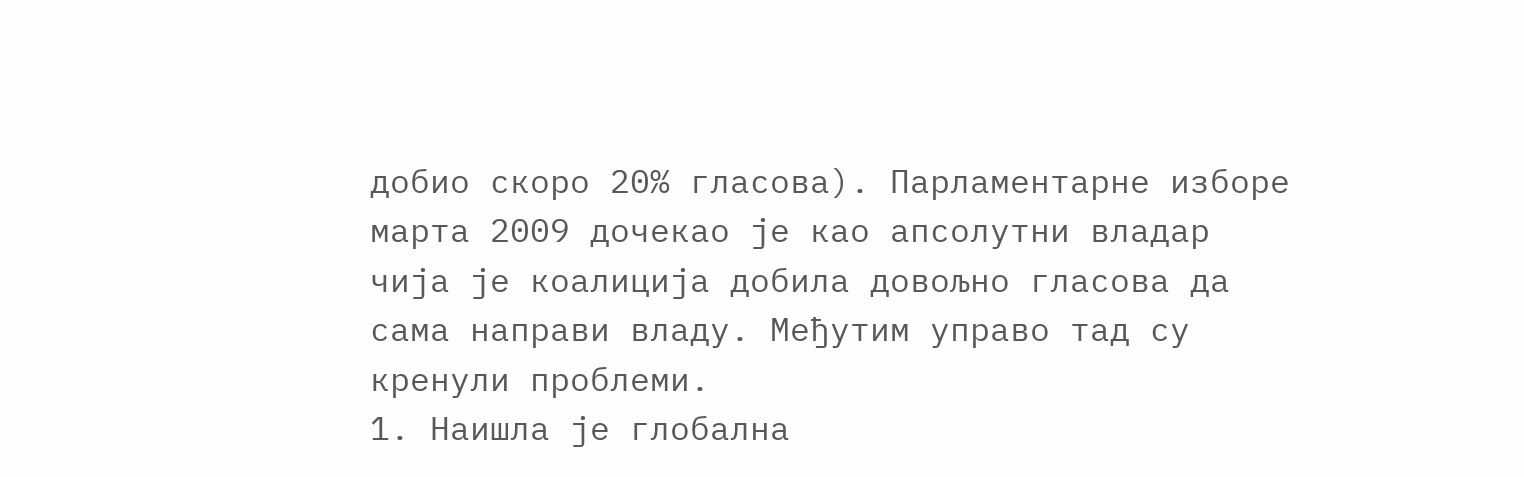добио скоро 20% гласова). Парламентарне изборе марта 2009 дочекао је као апсолутни владар чија је коалиција добила довољно гласова да сама направи владу. Међутим управо тад су кренули проблеми.
1. Наишла је глобална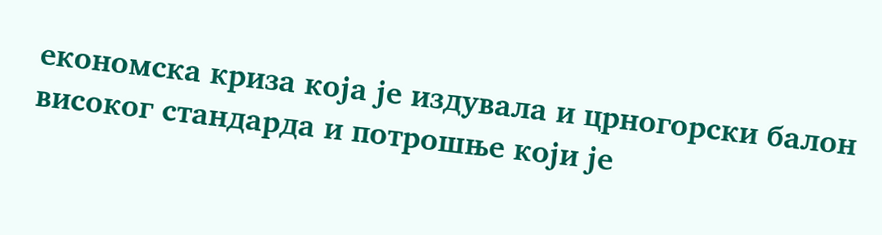економска криза која је издувала и црногорски балон високог стандарда и потрошње који је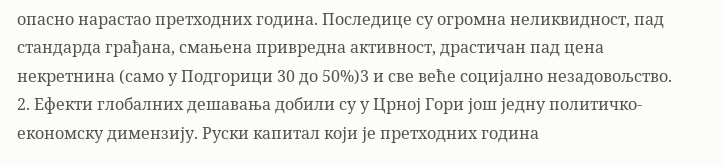опасно нарастао претходних година. Последице су огромна неликвидност, пад стандарда грађана, смањена привредна активност, драстичан пад цена некретнина (само у Подгорици 30 до 50%)3 и све веће социјално незадовољство.
2. Ефекти глобалних дешавања добили су у Црној Гори још једну политичко-економску димензију. Руски капитал који је претходних година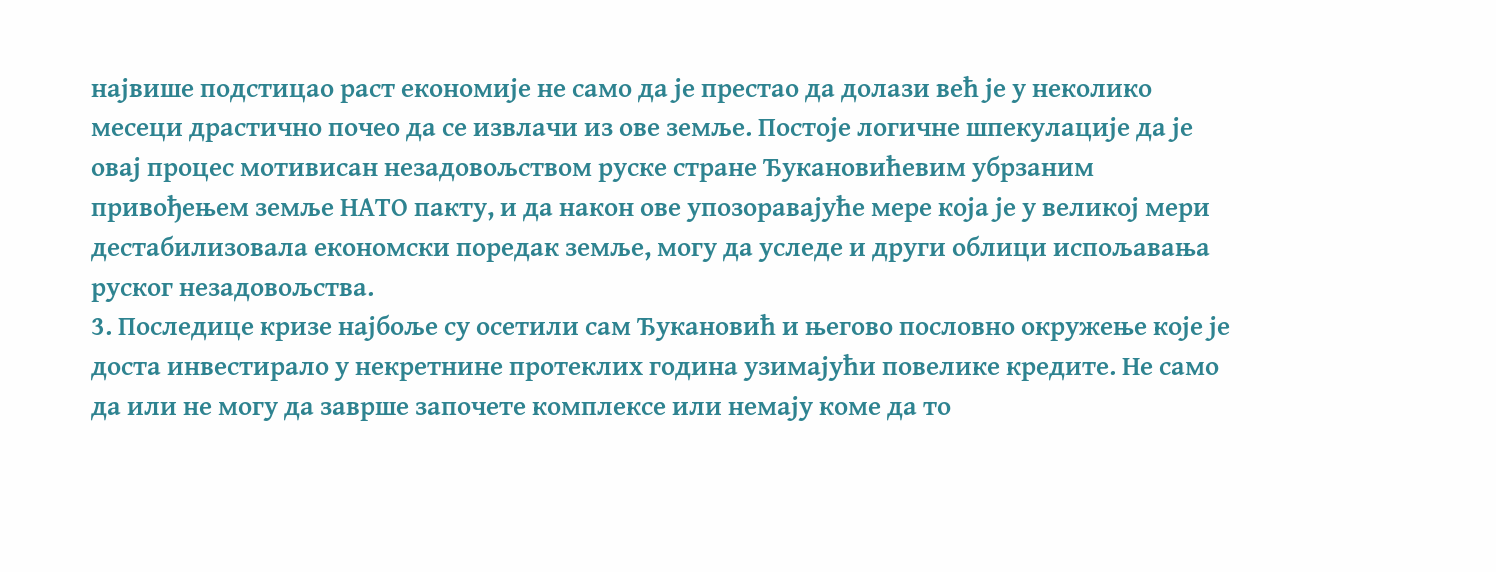највише подстицао раст економије не само да је престао да долази већ је у неколико месеци драстично почео да се извлачи из ове земље. Постоје логичне шпекулације да је овај процес мотивисан незадовољством руске стране Ђукановићевим убрзаним привођењем земље НАТО пакту, и да након ове упозоравајуће мере која је у великој мери дестабилизовала економски поредак земље, могу да уследе и други облици испољавања руског незадовољства.
3. Последице кризе најбоље су осетили сам Ђукановић и његово пословно окружење које је доста инвестирало у некретнине протеклих година узимајући повелике кредите. Не само да или не могу да заврше започете комплексе или немају коме да то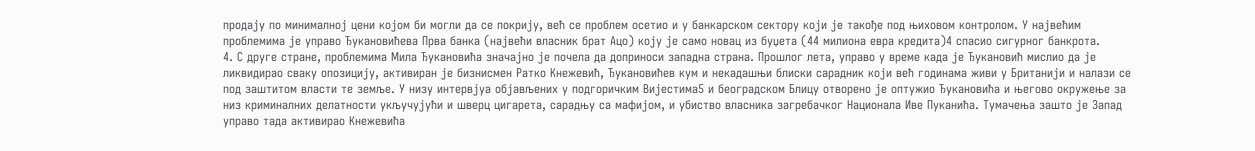продају по минималној цени којом би могли да се покрију, већ се проблем осетио и у банкарском сектору који је такође под њиховом контролом. У највећим проблемима је управо Ђукановићева Прва банка (највећи власник брат Ацо) коју је само новац из буџета (44 милиона евра кредита)4 спасио сигурног банкрота.
4. С друге стране, проблемима Мила Ђукановића значајно је почела да доприноси западна страна. Прошлог лета, управо у време када је Ђукановић мислио да је ликвидирао сваку опозицију, активиран је бизнисмен Ратко Кнежевић, Ђукановићев кум и некадашњи блиски сарадник који већ годинама живи у Британији и налази се под заштитом власти те земље. У низу интервјуа објављених у подгоричким Вијестима5 и београдском Блицу отворено је оптужио Ђукановића и његово окружење за низ криминалних делатности укључујући и шверц цигарета, сарадњу са мафијом, и убиство власника загребачког Национала Иве Пуканића. Тумачења зашто је Запад управо тада активирао Кнежевића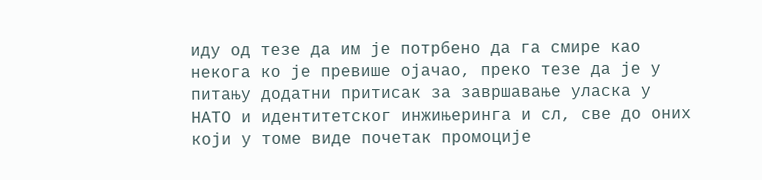иду од тезе да им је потрбено да га смире као некога ко је превише ојачао, преко тезе да је у питању додатни притисак за завршавање уласка у НАТО и идентитетског инжињеринга и сл, све до оних који у томе виде почетак промоције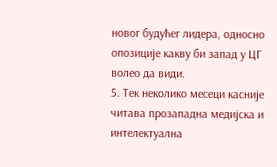новог будућег лидера, односно опозиције какву би запад у ЦГ волео да види.
5. Тек неколико месеци касније читава прозападна медијска и интелектуална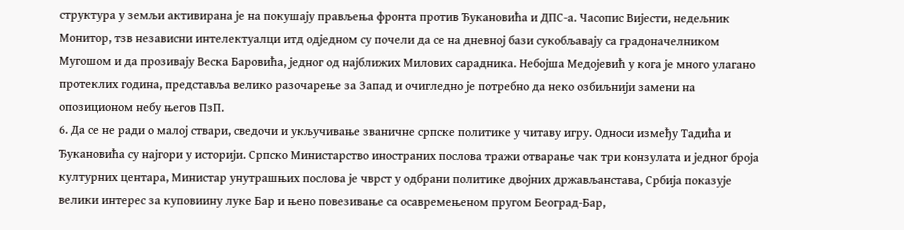структура у земљи активирана је на покушају прављења фронта против Ђукановића и ДПС-а. Часопис Вијести, недељник Монитор, тзв независни интелектуалци итд одједном су почели да се на дневној бази сукобљавају са градоначелником Мугошом и да прозивају Веска Баровића, једног од најближих Милових сарадника. Небојша Медојевић у кога је много улагано протеклих година, представља велико разочарење за Запад и очигледно је потребно да неко озбиљнији замени на опозиционом небу његов ПзП.
6. Да се не ради о малој ствари, сведочи и укључивање званичне српске политике у читаву игру. Односи између Тадића и Ђукановића су најгори у историји. Српско Министарство иностраних послова тражи отварање чак три конзулата и једног броја културних центара, Министар унутрашњих послова је чврст у одбрани политике двојних држављанстава, Србија показује велики интерес за куповиину луке Бар и њено повезивање са осавремењеном пругом Београд-Бар,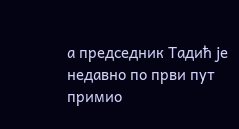а председник Тадић је недавно по први пут примио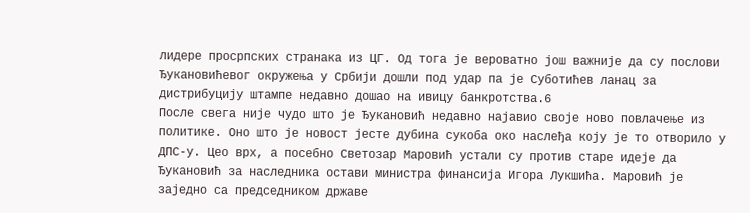лидере просрпских странака из ЦГ. Од тога је вероватно још важније да су послови Ђукановићевог окружења у Србији дошли под удар па је Суботићев ланац за дистрибуцију штампе недавно дошао на ивицу банкротства.6
После свега није чудо што је Ђукановић недавно најавио своје ново повлачење из политике. Оно што је новост јесте дубина сукоба око наслеђа коју је то отворило у ДПС-у. Цео врх, а посебно Светозар Маровић устали су против старе идеје да Ђукановић за наследника остави министра финансија Игора Лукшића. Маровић је заједно са председником државе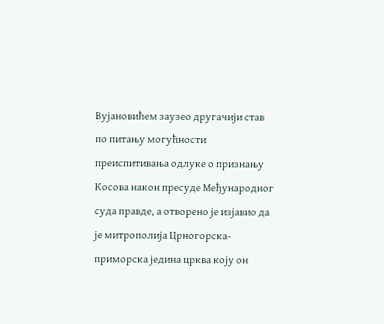Вујановићем заузео другачији став по питању могућности преиспитивања одлуке о признању Косова након пресуде Међународног суда правде, а отворено је изјавио да је митрополија Црногорска-приморска једина црква коју он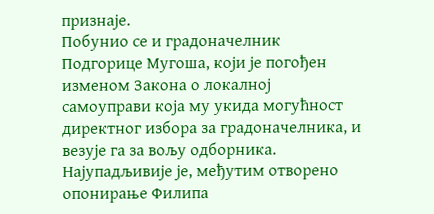признаје.
Побунио се и градоначелник Подгорице Мугоша, који је погођен изменом Закона о локалној самоуправи која му укида могућност директног избора за градоначелника, и везује га за вољу одборника. Најупадљивије је, међутим отворено опонирање Филипа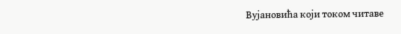Вујановића који током читаве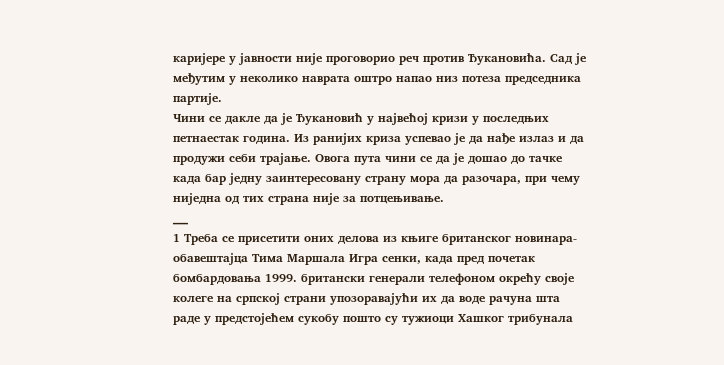каријере у јавности није проговорио реч против Ђукановића. Сад је међутим у неколико наврата оштро напао низ потеза председника партије.
Чини се дакле да је Ђукановић у највећој кризи у последњих петнаестак година. Из ранијих криза успевао је да нађе излаз и да продужи себи трајање. Овога пута чини се да је дошао до тачке када бар једну заинтересовану страну мора да разочара, при чему ниједна од тих страна није за потцењивање.
___
1 Треба се присетити оних делова из књиге британског новинара-обавештајца Тима Маршала Игра сенки, када пред почетак бомбардовања 1999. британски генерали телефоном окрећу своје колеге на српској страни упозоравајући их да воде рачуна шта раде у предстојећем сукобу пошто су тужиоци Хашког трибунала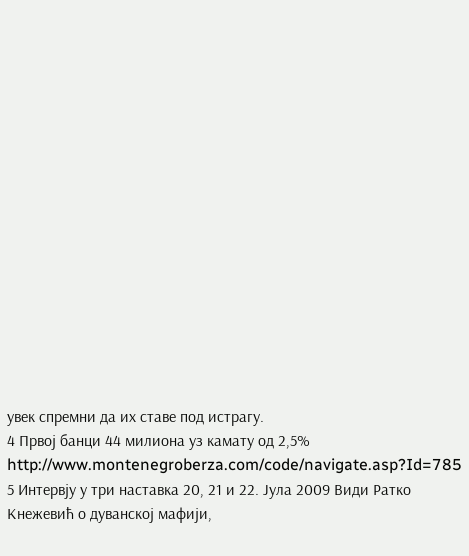увек спремни да их ставе под истрагу.
4 Првој банци 44 милиона уз камату од 2,5% http://www.montenegroberza.com/code/navigate.asp?Id=785
5 Интервју у три наставка 20, 21 и 22. Јула 2009 Види Ратко Кнежевић о дуванској мафији,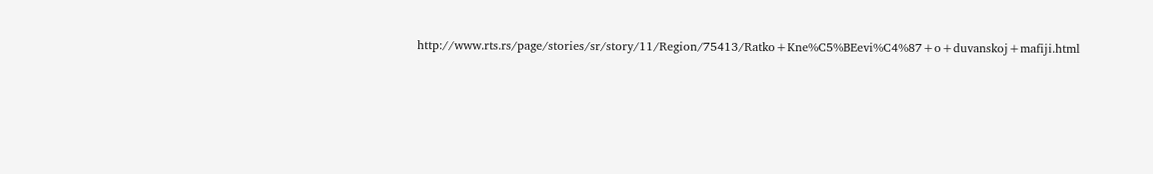http://www.rts.rs/page/stories/sr/story/11/Region/75413/Ratko+Kne%C5%BEevi%C4%87+o+duvanskoj+mafiji.html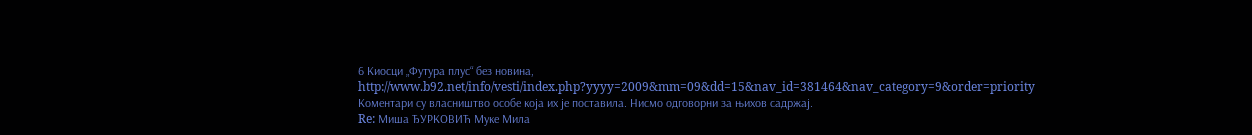6 Киосци „Футура плус“ без новина, http://www.b92.net/info/vesti/index.php?yyyy=2009&mm=09&dd=15&nav_id=381464&nav_category=9&order=priority
Коментари су власништво особе која их је поставила. Нисмо одговорни за њихов садржај.
Re: Миша ЂУРКОВИЋ Муке Мила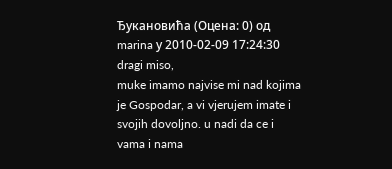Ђукановића (Оцена: 0) од marina у 2010-02-09 17:24:30
dragi miso,
muke imamo najvise mi nad kojima je Gospodar, a vi vjerujem imate i svojih dovoljno. u nadi da ce i vama i nama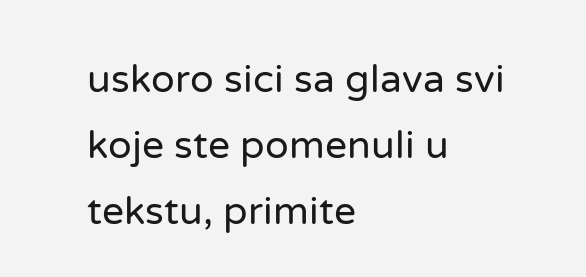uskoro sici sa glava svi koje ste pomenuli u tekstu, primite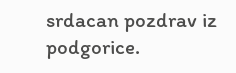srdacan pozdrav iz podgorice.